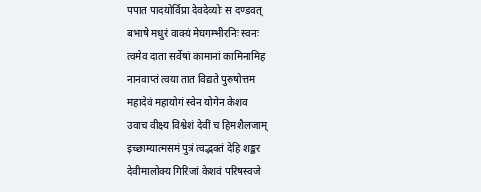पपात पादयोर्विप्रा देवदेव्योः स दण्डवत्
बभाषे मधुरं वाक्यं मेघगम्भीरनिः स्वनः
त्वमेव दाता सर्वेषां कामानां कामिनामिह
नानवाप्तं त्वया तात विद्यते पुरुषोत्तम
महादेवं महायोगं स्वेन योगेन केशव
उवाच वीक्ष्य विश्वेशं देवीं च हिमशैलजाम्
इच्छाम्यात्मसमं पुत्रं त्वद्भक्तं देहि शङ्कर
देवीमालोक्य गिरिजां केशवं परिषस्वजे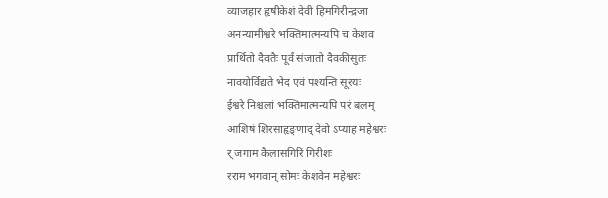व्याजहार हृषीकेशं देवी हिमगिरीन्द्रजा
अनन्यामीश्वरे भक्तिमात्मन्यपि च केशव
प्रार्थितो दैवतैः पूर्वं संजातो दैवकीसुतः
नावयोर्विद्यते भेद एवं पश्यन्ति सूरयः
ईश्वरे निश्चलां भक्तिमात्मन्यपि परं बलम्
आशिषं शिरसाहृङ्णाद् देवो ऽप्याह महेश्वरः
र् जगाम कैलासगिरिं गिरीशः
रराम भगवान् सोमः केशवेन महेश्वरः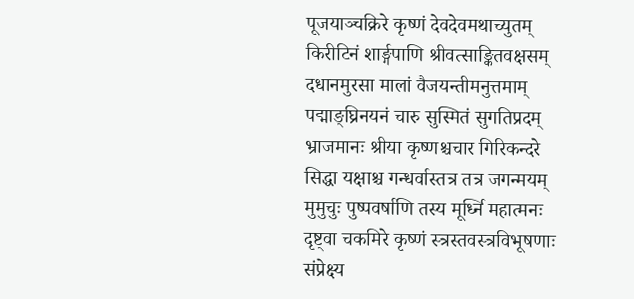पूजयाञ्चक्रिरे कृष्णं देवदेवमथाच्युतम्
किरीटिनं शार्ङ्गपाणि श्रीवत्साङ्कितवक्षसम्
दधानमुरसा मालां वैजयन्तीमनुत्तमाम्
पद्माङ्घ्रिनयनं चारु सुस्मितं सुगतिप्रदम्
भ्राजमानः श्रीया कृष्णश्चचार गिरिकन्दरे
सिद्धा यक्षाश्च गन्धर्वास्तत्र तत्र जगन्मयम्
मुमुचुः पुष्पवर्षाणि तस्य मूर्ध्नि महात्मनः
दृष्ट्वा चकमिरे कृष्णं स्त्रस्तवस्त्रविभूषणाः
संप्रेक्ष्य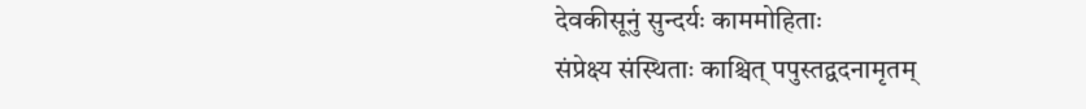देवकीसूनुं सुन्दर्यः काममोहिताः
संप्रेक्ष्य संस्थिताः काश्चित् पपुस्तद्वदनामृतम्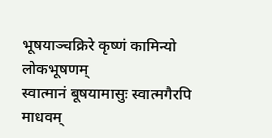भूषयाञ्चक्रिरे कृष्णं कामिन्यो लोकभूषणम्
स्वात्मानं बूषयामासुः स्वात्मगैरपि माधवम्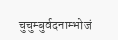चुचुम्बुर्वदनाम्भोजं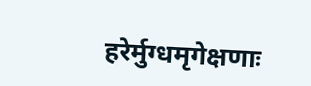हरेर्मुग्धमृगेक्षणाः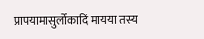प्रापयामासुर्लोकादिं मायया तस्य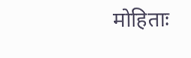मोहिताः